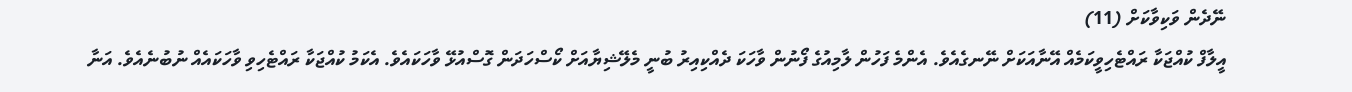ނޭދެން ވަކިވާކަށް (11)
އީލާފް ކުއްޖަކާ ރައްޓެހިވީކަމެއް އޭނާއަކަށް ނޭނގެއެވެ. އެންމެ ފަހުން ލާމިއުގެ ފޯނުން ވާހަކަ ދެއްކިއިރު ބުނީ މެލޭޝިޔާއަށް ކޯސްހަދަން ގޮސްއުޅޭ ވާހަކައެވެ. އެކަމު ކުއްޖަކާ ރައްޓެހިވި ވާހަކައެއް ނުބުނެއެވެ. އަނާ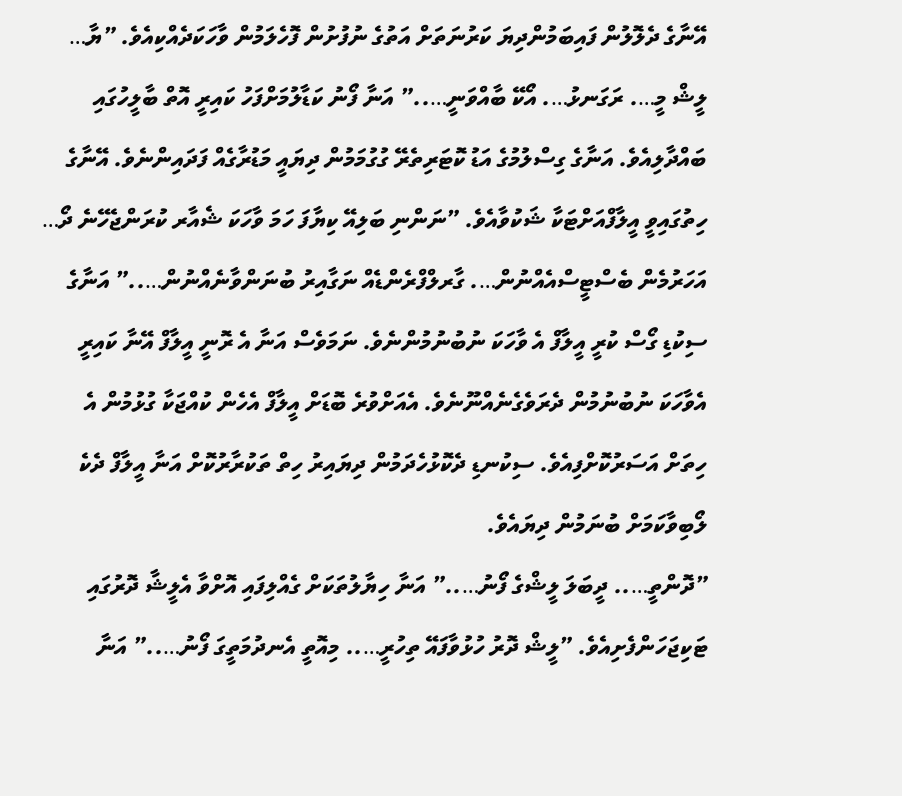އޭނާގެ ދެލޮލުން ފައިބަމުންދިޔަ ކަރުނަތަށް އަތުގެ ނުފުށުން ފޮހެލަމުން ވާހަކަދެއްކިއެވެ. ”ޔާ… ލީޝް މީ…. ރަގަނޅު…. އޯކޭ ބާއްވަނީ…..” އަނާ ފޯނު ކަޑާލުމަށްފަހު ކައިރީ އޮތް ބާލީހުގައި ބައްދާލިއެވެ. އަނާގެ ގިސްލުމުގެ އަޑު ކޮޓަރިތެރޭ ގުގުމަމުން ދިޔައީ މަޑުރާގެއް ފަދައިންނެވެ. އޭނާގެ ހިތުގައިވީ އީލާފްއަށްޓަކާ ޝަކުވާއެވެ. ”ނަންނި ބަލިއޭ ކިޔާފަ ހަމަ ވާހަކަ ޝެއާރ ކުރަންޖެހޭނެ ދޯ… އަހަރުމެން ބެސްޓީސްއެއްނުން…. ގާރލްފްރެންޑެއް ނަގާއިރު ބުނަންވާނެއްނުން…..” އަނާގެ ސިކުޑި ގޯސް ކުރީ އީލާފް އެ ވާހަކަ ނުބުނުމުންނެވެ. ނަމަވެސް އަނާ އެ ރޮނީ އީލާފް އޭނާ ކައިރީ އެވާހަކަ ނުބުނުމުން ދެރަވެގެނެއްނޫނެވެ. އެއަށްވުރެ ބޮޑަށް އީލާފް އެހެން ކުއްޖަކާ ގުޅުމުން އެ ހިތަށް އަސަރުކޮށްފިއެވެ. ސިކުނޑި ދެކޮޅުހެދަމުން ދިޔައިރު ހިތް ތަކުރާރުކޮށް އަނާ އީލާފް ދެކެ ލޯބިވާކަމަށް ބުނަމުން ދިޔައެވެ.
”ދޮންތީ….. ދީބަލަ ލީޝްގެ ފޯނު…..” އަނާ ހިޔާލުތަކަށް ގެއްލިފައި އޮށްވާ އެލީޝާ ދޮރުގައި ޓަކިޖަހަންފެށިއެވެ. ”ލީޝް ދޮރު ހުޅުވާފައޭ ތިހުރީ….. މިއޮތީ އެނދުމަތީގަ ފޯނު…..” އަނާ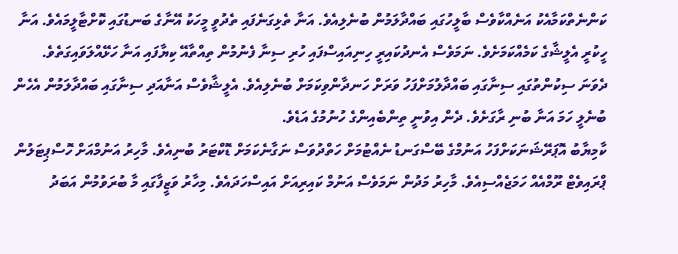ކަންނެތްކަމާއެކު އަނެއްކާވެސް ބާލީހުގައި ބައްދާލަމުން ބުނެލިއެވެ. އަނާ ތެޅިގަނެފައި ތެދުވީ މީހަކު އޭނާގެ ބަނޑުގައި ކޮށްޓާލީމައެވެ. އަނާ ހީކުރީ އެލީޝާގެ ކަމެއްކަމަށެވެ. ނަމަވެސް އެނދުކައިރީ ހިނިއައިސްފައި ހުރި ސިނާ ފެނުމުން ތިއްތާއޭ ކިޔާފައި އަނާ ހަޅޭއްލަވައިގަތެވެ. ދެވަނަ ސިކުންތުގައި ސިނާގައި ބައްދާލުމަށްފަހު ވަރަށް ހަނދާންވިކަމަށް ބުނެލިއެވެ. އެލީޝާވެސް އަނާއަދި ސިނާގައި ބައްދާލަމުން އެހެން ބުނެލީ ހަމަ އަނާ ބުނި ރާގަށެވެ. ދެން އިވުނީ ތިންބެއިންގެ ހުނުމުގެ އަޑެވެ.
ކާމިޔާބު އޮޕަރޭޝަނަކަށްފަހު އަނުމްގެ ބޭސްގަނޑު ނެއްޓުމަށް ހަތްދުވަސް ނަގާނެކަމަށް ޑޮކްޓަރު ބުނިއެވެ. މާހިރު އަނުމްއަށް ހޮސްޕިޓަލުން ޕްރައިވެޓް ރޫމްއެއް ހަމަޖެއްސިއެވެ. މާހިރު މަދުން ނަމަވެސް އަނުމް ކައިރިއަށް އައިސްހަދައެވެ. މިހާރު ވަޒީފާގައި މާ ބުރަވުމުން އަބަދު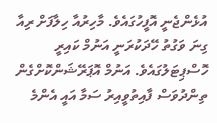އުޅެންޖެނީ އޮފީހުގައެވެ. މާހިރުއާ ހިލާފަށް ރިއާ ގިނަ ވަގުތު ހޭދަކުރަނީ އަނުމް ކައިރީ ހޮސްޕިޓަލުގައެވެ. އަނުމް އޮޕަރޭޝަންކޮށްގެން ތިންދުވަސް ފާއިތުވީއިރު ސަމާ އައީ އެންމެ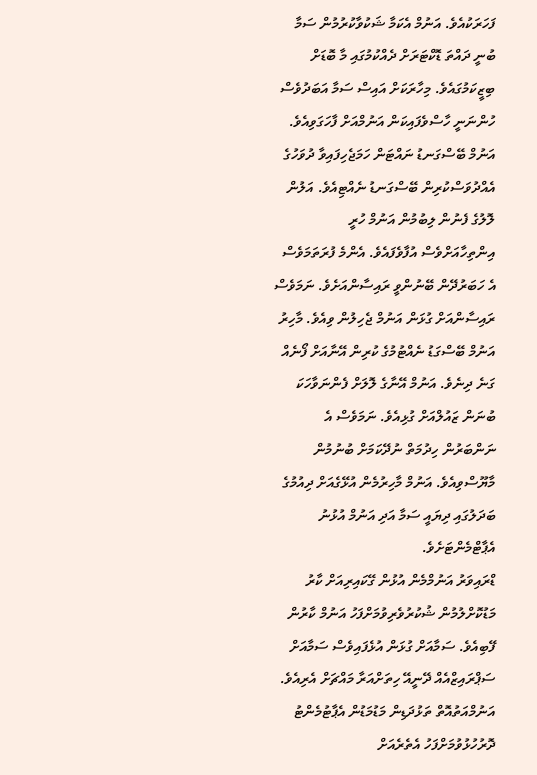ފަހަރަކުއެވެ. އަނުމް އެކަމާ ޝަކުވާކުރުމުން ސަމާ ބުނީ ދައްތަ ޑޮކްޓަރަށް ދެއްކުމުގައި މާ ބޮޑަށް ބިޒީކަމުގައެވެ. މިހާރަކަށް އައިސް ސަމާ އަބަދުވެސް ހުންނަނީ ހާސްވެފައިކަން އަނުމްއަށް ފާހަގަވިއެވެ.
އަނުމް ބޭސްގަނޑު ނައްޓަން ހަމަޖެހިފައިވާ ދުވަހުގެ އެއްދުވަސްކުރިން ބޭސްގަނޑު ނެއްޓިއެވެ. އަލުން ލޮލުގެ ފެނުން ލިބުމުން އަނުމް ހުރީ އިންތިހާއަށްވެސް އުފާވެފައެވެ. އެންމެ ފުރަތަމަވެސް އެ ހަބަރުދޭން ބޭނުންވީ ރައިސާންއަށެވެ. ނަމަވެސް ރައިސާންއަށް ގުޅަން އަނުމް ޖެހިލުން ވިއެވެ. މާހިރު އަނުމް ބޭސްގަޑު ނެއްޓުމުގެ ކުރިން އޭނާއަށް ފޯނެއް ގަނެ ދިނެވެ. އަނުމް އޭނާގެ ލޮލަށް ފެންނަވާހަކަ ބުނަން ޒައުލްއަށް ގުޅިއެވެ. ނަމަވެސް އެ ނަންބަރުން ހިދުމަތް ނުދޭކަމަށް ބުނުމުން މާޔޫސްވިއެވެ. އަނުމް މާހިރުމެން އުޅޭގެއަށް ދިއުމުގެ ބަދަލުގައި ދިޔައީ ސަމާ އަދި އަނުމް އުޅުނު އެޕާޓްމެންޓަށެވެ.
ޑްރައިވަރު އަނުމްމެން އުޅުން ގޭކައިރިއަށް ކާރު މަޑުކޮށްލުމުން ޝުކުރުވެރިވުމަށްފަހު އަނުމް ކާރުން ފޭބިއެވެ. ސަމާއަށް ގުޅަން އުޅެފައިވެސް ސަމާއަށް ސަޕްރައިޒްއެއް ދޭނީއޭ ހިތަށްއަރާ މައްޗަށް އެރިއެވެ. އަނުމްއަތުއޮތް ތަޅުދަޑިން މަޑުމަޑުން އެޕާޓުމެންޓު ދޮރުހުޅުވުމަށްފަހު އެތެރެއަށް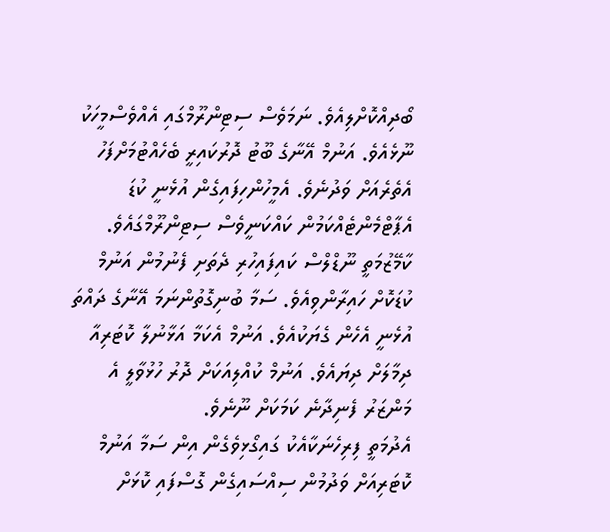ބޯދިއްކޮށްލިއެވެ. ނަމަވެސް ސިޓިންރޫމްގައި އެއްވެސްމީހަކު ނޫޅެއެވެ. އަނުމް އޭނާގެ ބޫޓު ދޮރުކައިރީ ބެހެއްޓުމަށްފަހު އެތެރެއަށް ވަދުނެވެ. އެމީހުންހިފައިގެން އުޅެނީ ކުޑަ އެޕާޓްމެންޓެއްކަމުން ކައްކަނީވެސް ސިޓިންރޫމްގައެވެ. ކާމޭޒުމަތީ ނޫޑްލްސް ކައިފައިހުރި ދެތަށި ފެނުމުން އަނުމް ކުޑަކޮށް ހައިރާންވިއެވެ. ސަމާ ބުނިގޮތުންނަމަ އޭނާގެ ދައްތަ އުޅެނީ އެހެން ގެޔަކުއެވެ. އަނުމް އެކަމާ އަޅާނުލާ ކޮޓަރިއާ ދިމާލަށް ދިޔައެވެ. އަނުމް ކުއްލިއަކަށް ދޮރު ހުޅުވާލީ އެ މަންޒަރު ފެނިދާނެ ކަމަކަށް ނޫނެވެ.
އެދުމަތީ ފިރިހެނަކާއެކު ގައިގޯޅިވެގެން އިން ސަމާ އަނުމް ކޮޓަރިއަށް ވަދުމުން ސިއްސައިގެން ގޮސްފައި ކޮޅަށް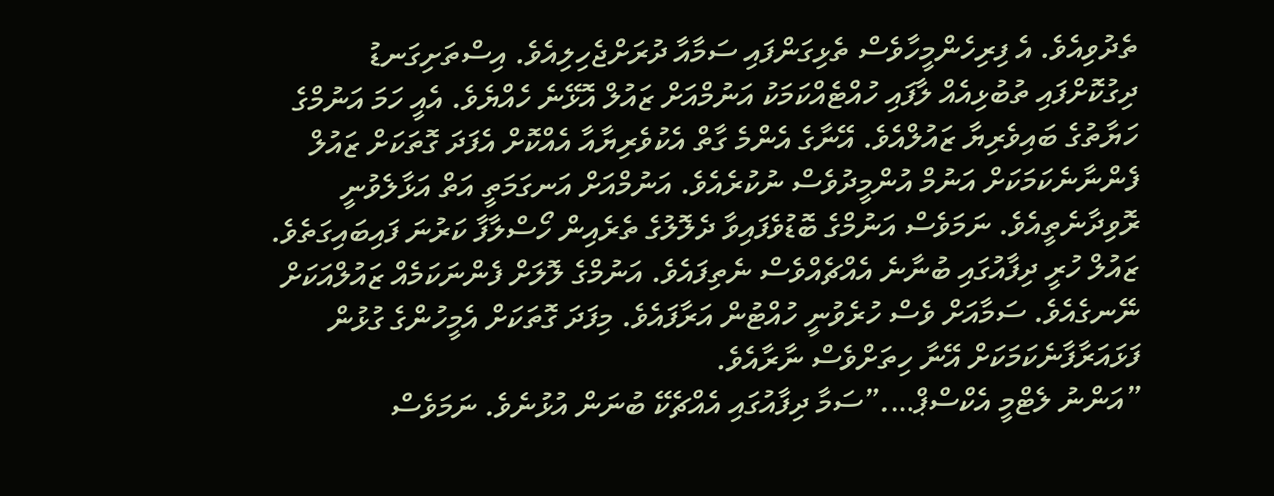ތެދުވިއެވެ. އެ ފިރިހެންމީހާވެސް ތެޅިގަންފައި ސަމާއާ ދުރަށްޖެހިލިއެވެ. އިސްތަށިގަނޑު ދިގުކޮށްފައި ތުބުޅިއެއް ލާފައި ހުއްޓެއްކަމަކު އަނުމްއަށް ޒައުލް އޮޅޭނެ ހެއްޔެވެ. އެއީ ހަމަ އަނުމްގެ ހަޔާތުގެ ބައިވެރިޔާ ޒައުލްއެވެ. އޭނާގެ އެންމެ ގާތް އެކުވެރިޔާއާ އެއްކޮށް އެފަދަ ގޮތަކަށް ޒައުލް ފެންނާނެކަމަކަށް އަނުމް އުންމީދުވެސް ނުކުރެއެވެ. އަނުމްއަށް އަނގަމަތީ އަތް އަޅާލެވުނީ ރޮވިދާނެތީއެވެ. ނަމަވެސް އަނުމްގެ ބޮޑުވެފައިވާ ދެލޮލުގެ ތެރެއިން ހޯސްލާފާ ކަރުނަ ފައިބައިގަތެވެ. ޒައުލް ހުރީ ދިފާއުގައި ބުނާނެ އެއްޗެއްވެސް ނެތިފައެވެ. އަނުމްގެ ލޮލަށް ފެންނަކަމެއް ޒައުލްއަކަށް ނޭނގެއެވެ. ސަމާއަށް ވެސް ހުރެވުނީ ހުއްޓުން އަރާފައެވެ. މިފަދަ ގޮތަކަށް އެމީހުންގެ ގުޅުން ފަޅައަރާފާނެކަމަކަށް އޭނާ ހިތަށްވެސް ނާރާއެވެ.
”އަންނު ލެޓްމީ އެކްސްޕް….”ސަމާ ދިފާއުގައި އެއްޗެކޭ ބުނަން އުޅުނެވެ. ނަމަވެސް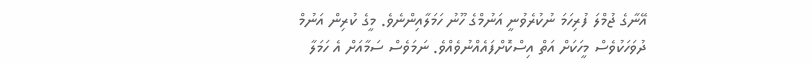އޭނާގެ ޖުމްލަ ފުރިހަމަ ނުކުރެވުނީ އަނުމްގެ ހޫނު ހަމަލާއިންނެވެ. މީގެ ކުރިން އަނުމް ދުވަހަކުވެސް މީހަކަށް އަތް އިސްކޮށްފައެއްނުވެއްވެ. ނަމަވެސް ސަމާއަށް އެ ހަމަލާ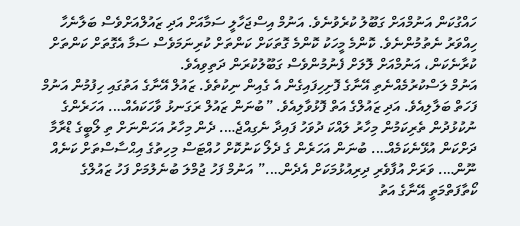ހައްގުކަން އަނުމްއަށް ގަބޫލު ކުރެވުނެވެ. އަނުމް އިސްޖަހާލީ ސަމާއަށް އަދި ޒައުލްއަށްވެސް ބަލާނެހާ ހިއްވަރު ނެތުމުންނެވެ. ކޮންމެ މީހަކު ކޮންމެ ގޮތަކަށް ކަންތަށް ކުރިނަމަވެސް ސަމާ އެގޮތަށް ކަންތަށް ކުރާނެކަން، އަނުމްއަށް ލޮލަށް ފެނުމުންވެސް ގަބޫލުކުރަން ދަތިވިއެވެ.
އަނުމް ލަސްކުރުމެއްނެތި އޭނާގެ ފޮށިހިފައިގެން އެ ގެއިން ނިކުތެވެ. ޒައުލް އޭނާގެ އަތުގައި ހިފުމުން އަނުމް ފަހަތް ބަލާލިއެވެ. އަދި ޒައުލްގެ އަތް ފޮޅުވާލިއެވެ. ”ބުނަން ޒައުލް ރަގަނޅު ވާހަކައެއް…. އަހަރެންގެ ނުކުޅުދުން ތެރިކަމުން މިހާރު ލައްކަ ދުވަހު ފައިދާ ނެގިއްޖެ…. ދެން މިހާރު އަހަންނަށް ތި ލޯބީގެ ޑްރާމާ ދަށްކަން އުޅޭނެކަމެއް…. ބުނަން އަހަރެން ގެ ދެލޯ ކަނުކޮށް ހުއްޓަސް މިހިތުގެ އިޙްސާސްތަށް ކަނެއް ނޫން…. ވަރަށް އުފާވެރި ދިރިއުޅުމަކަށް އެދެން….” އަނުމް ފަހު ޖުމްލަ ބުނެލުމަށް ފަހު ޒައުލްގެ ކޯތާފަތްމަތީ އޭނާގެ އަތު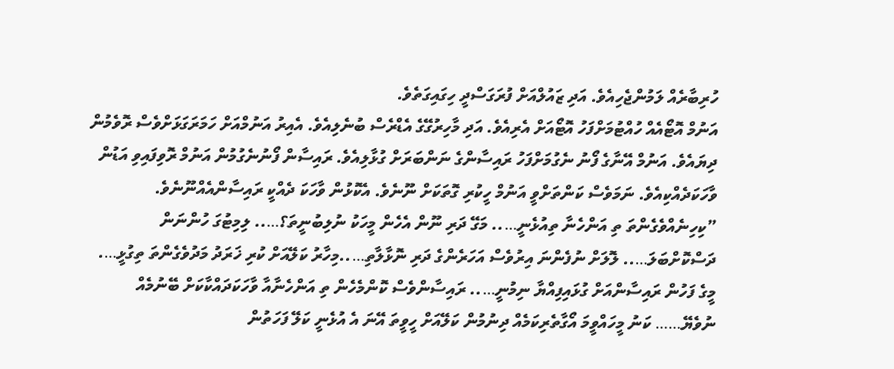ހުރިބާރެއް ލަމުންޖެހިއެވެ. އަދި ޒައުލްއަށް ފުރަގަސްދީ ހިގައިގަތެވެ.
އަނުމް އޮޓޯއެއް ހުއްޓުމަށްފަހު އޮޓޯއަށް އެރިއެވެ. އަދި މާހިރުގޭގެ އެޑްރެސް ބުނެލިއެވެ. އެއިރު އަނުމްއަށް ހަމަރަގަޅަށްވެސް ރޮވެމުން ދިޔައެވެ. އަނުމް އޭނާގެ ފޯނު ނެގުމަށްފަހު ރައިސާންގެ ނަންބަރަށް ގުޅާލިއެވެ. ރައިސާން ފޯނުނެގުމުން އަނުމް ރޮވިފައިވި އަޑުން ވާހަކަދެއްކިއެވެ. ނަމަވެސް ކަންތަށްވީ އަނުމް ހީކުރި ގޮތަކަށް ނޫނެވެ. އެކޮޅުން ވާހަކަ ދެއްކީ ރައިސާންއެއްނޫނެވެ. ”ކިހިނެއްވެގެންތަ ތި އަންހެނާ ތިއުޅެނީ….. މަގޭ ދަރި ނޫން އެހެން މީހަކު ނުލިބުނީތަ؟….. ލިމިޓުގަ ހުންނަން ދަސްކޮށްބަލަ….. ލޮލަށް ނުފެންނަ އިރުވެސް އަހަރެންގެ ދަރި ނޮޅާލާތި…..މިހާރު ކަލޭއަށް ކުރި ޚަރަދު މަދުވެގެންތަ ތިގުޅީ…. މީގެ ފަހުން ރައިސާންއަށް ގުޅައިފިއްޔާ ނިމުނީ….. ރައިސާންވެސް ކޮންމެހެން ތި އަންހެނާއާ ވާހަކަދައްކާކަށް ބޭނުމެއް ނުވެޔޭ…… ކަނު މީހައްވީމަ އޯގާތެރިކަމެއް ދިނުމުން ކަލޭއަށް ހީވީތަ އޭނަ އެ އުޅެނީ ކަލޭ ފަހަތުން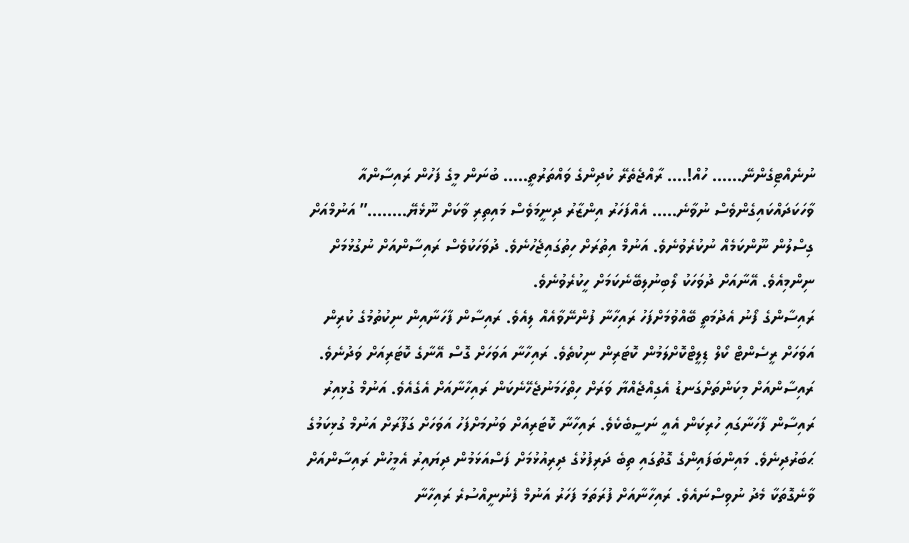ނުނެއްޓިގެންނޭ…… ހުއް!…. ރާއްޖެތެރޭ ކުދިންގެ ވައްތަރުތީ….. ބުނަން މީގެ ފަހުން ރައިސާންއާ ވާހަކަދައްކައިގެންވެސް ނުވާނެ….. އެއްފަހަރު އިންޒާރު ދިނީމަވެސް މައިތިރި ވާކަށް ނޫޅެޔޭ……..” އަނުމްއަށް ގިސްލުން ނޫންކަމެއް ނުކުރެވުނެވެ. އަނުމް އިތުރަށް ހިތުގައިޖެހުނެވެ. ދުވަހަކުވެސް ރައިސާންއަށް ނުގުޅުމަށް ނިންމިއެވެ. އޭނާއަށް ދުވަހަކު ލޯބިނުލިބޭނެކަމަށް ހީކުރެވުނެވެ.
ރައިސާންގެ ފޯނު އެދުމަތީ ބޭއްވުމަށްފަހު ރައިހާނާ ފުންނޭވާއެއް ލިއެވެ. ރައިސާން ފާހަނާއިން ނިކުތުމުގެ ކުރިން އަވަހަށް ރީސެންޓް ކޯލް ޑިލީޓްކޮށްލަމުން ކޮޓަރިން ނިކުތެވެ. ރައިހާނާ އަވަހަށް ގޮސް އޭނާގެ ކޮޓަރިއަށް ވަދުނެވެ. ރައިސާންއަށް މިކަންތަށްގަނޑު އެގިއްޖެއްޔާ ވަރަށް ހިތްހަމަނުޖެހޭނެކަން ރައިހާނާއަށް އެގެއެވެ. އަނުމް ގުޅިއިރު ރައިސާން ފާހަނާގައި ހުރިކަން އެއީ ނަސީބެކެވެ. ރައިހާނާ ކޮޓަރިއަށް ވަނުމަށްފަހު އަވަހަށް ގަފޫރަށް އަނުމް ގުޅިކަމުގެ ޙަބަރުދިނެވެ. މައިންބަފައިންގެ ގޮތުގައި ތިބެ ދަރިފުޅުގެ ދިރިއުޅުމަށް ފަސްއަޅަމުން ދިޔައިރު އެމީހުން ރައިސާންއަށް ވާނެގޮތަކާ މެދު ނުވިސްނައެވެ. ރައިހާނާއަށް ފުރަތަމަ ފަހަރު އަނުމް ފެނުނީއްސުރެ ރައިހާނާ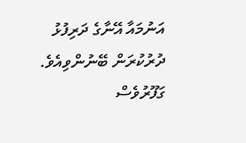އަނުމައާ އޭނާގެ ދަރިފުޅު ދުރުކުރަން ބޭނުންވިއެވެ. ގަފޫރުވެސް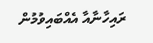ރައިހާނާއާ އެއްބައިވުމުން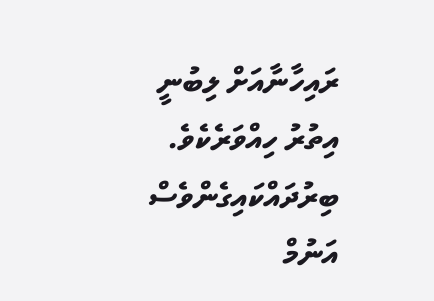ރައިހާނާއަށް ލިބުނީ އިތުރު ހިއްވަރެކެވެ. ބިރުދައްކައިގެންވެސް އަނުމް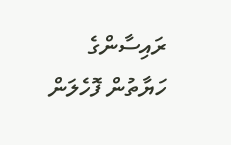ރައިސާންގެ ހަޔާތުން ފޮހެލަން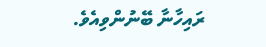ރައިހާނާ ބޭނުންވިއެވެ.